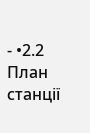- •2.2 План станції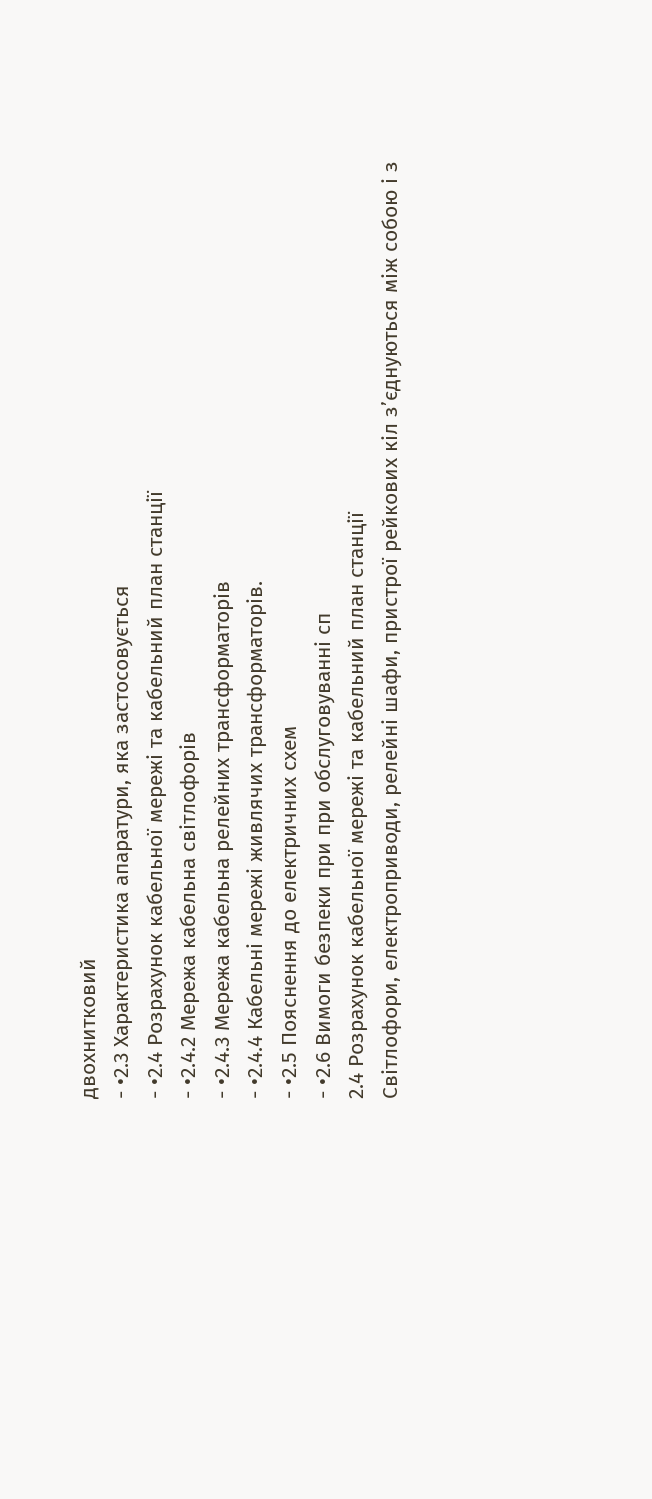двохнитковий
- •2.3 Характеристика апаратури, яка застосовується
- •2.4 Розрахунок кабельної мережі та кабельний план станції
- •2.4.2 Мережа кабельна світлофорів
- •2.4.3 Мережа кабельна релейних трансформаторів
- •2.4.4 Кабельні мережі живлячих трансформаторів.
- •2.5 Пояснення до електричних схем
- •2.6 Вимоги безпеки при при обслуговуванні сп
2.4 Розрахунок кабельної мережі та кабельний план станції
Світлофори, електроприводи, релейні шафи, пристрої рейкових кіл з’єднуються між собою і з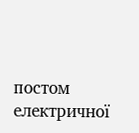постом електричної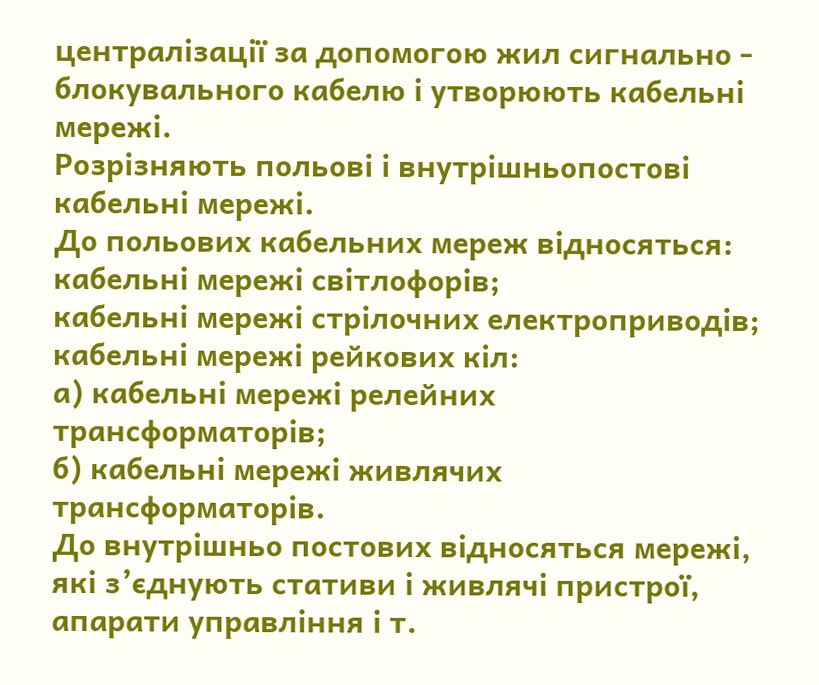централізації за допомогою жил сигнально - блокувального кабелю і утворюють кабельні мережі.
Розрізняють польові і внутрішньопостові кабельні мережі.
До польових кабельних мереж відносяться:
кабельні мережі світлофорів;
кабельні мережі стрілочних електроприводів;
кабельні мережі рейкових кіл:
а) кабельні мережі релейних трансформаторів;
б) кабельні мережі живлячих трансформаторів.
До внутрішньо постових відносяться мережі, які з’єднують стативи і живлячі пристрої, апарати управління і т.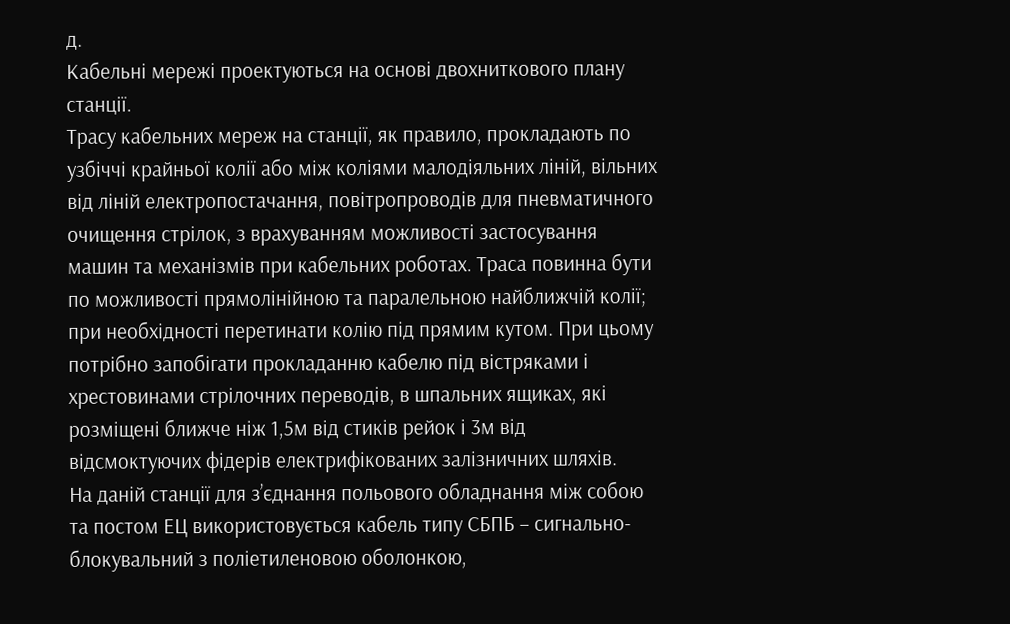д.
Кабельні мережі проектуються на основі двохниткового плану станції.
Трасу кабельних мереж на станції, як правило, прокладають по узбіччі крайньої колії або між коліями малодіяльних ліній, вільних від ліній електропостачання, повітропроводів для пневматичного очищення стрілок, з врахуванням можливості застосування машин та механізмів при кабельних роботах. Траса повинна бути по можливості прямолінійною та паралельною найближчій колії; при необхідності перетинати колію під прямим кутом. При цьому потрібно запобігати прокладанню кабелю під вістряками і хрестовинами стрілочних переводів, в шпальних ящиках, які розміщені ближче ніж 1,5м від стиків рейок і 3м від відсмоктуючих фідерів електрифікованих залізничних шляхів.
На даній станції для з’єднання польового обладнання між собою та постом ЕЦ використовується кабель типу СБПБ – сигнально-блокувальний з поліетиленовою оболонкою,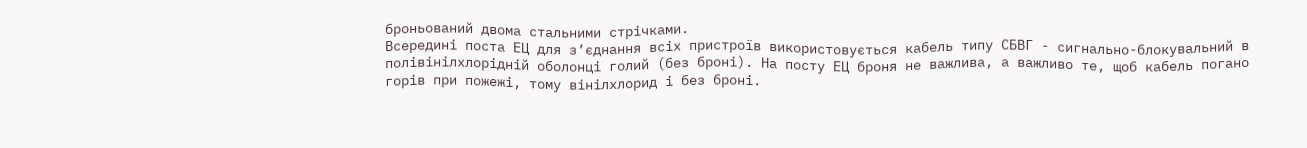броньований двома стальними стрічками.
Всередині поста ЕЦ для з’єднання всіх пристроїв використовується кабель типу СБВГ - сигнально-блокувальний в полівінілхлорідній оболонці голий (без броні). На посту ЕЦ броня не важлива, а важливо те, щоб кабель погано горів при пожежі, тому вінілхлорид і без броні.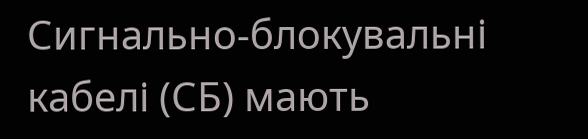Сигнально-блокувальні кабелі (СБ) мають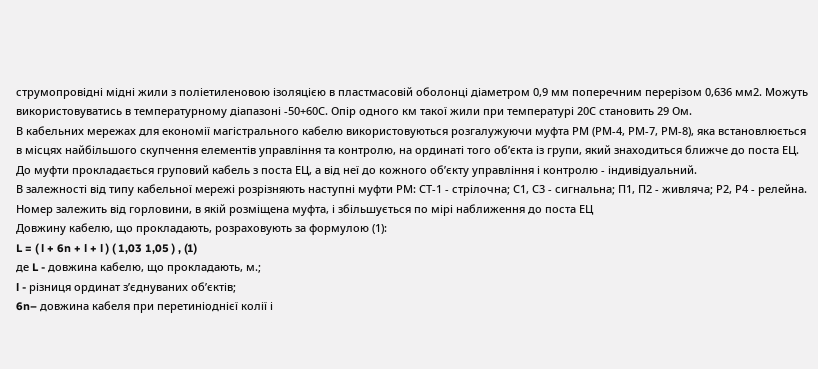струмопровідні мідні жили з поліетиленовою ізоляцією в пластмасовій оболонці діаметром 0,9 мм поперечним перерізом 0,636 мм2. Можуть використовуватись в температурному діапазоні -50+60С. Опір одного км такої жили при температурі 20С становить 29 Ом.
В кабельних мережах для економії магістрального кабелю використовуються розгалужуючи муфта РМ (РМ-4, РМ-7, РМ-8), яка встановлюється в місцях найбільшого скупчення елементів управління та контролю, на ординаті того об’єкта із групи, який знаходиться ближче до поста ЕЦ. До муфти прокладається груповий кабель з поста ЕЦ, а від неї до кожного об’єкту управління і контролю - індивідуальний.
В залежності від типу кабельної мережі розрізняють наступні муфти РМ: СТ-1 - стрілочна; С1, С3 - сигнальна; П1, П2 - живляча; Р2, Р4 - релейна. Номер залежить від горловини, в якій розміщена муфта, і збільшується по мірі наближення до поста ЕЦ
Довжину кабелю, що прокладають, розраховують за формулою (1):
L = ( l + 6n + l + l ) ( 1,03 1,05 ) , (1)
де L - довжина кабелю, що прокладають, м.;
l - різниця ординат з’єднуваних об’єктів;
6n– довжина кабеля при перетиніоднієї колії і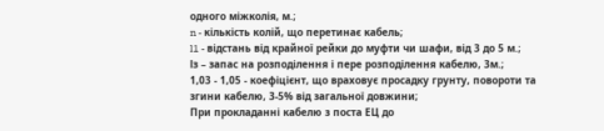одного міжколія, м.;
n - кількість колій, що перетинає кабель;
l1 - відстань від крайної рейки до муфти чи шафи, від 3 до 5 м.;
lз – запас на розподілення і пере розподілення кабелю, 3м.;
1,03 - 1,05 - коефіцієнт, що враховує просадку грунту, повороти та згини кабелю, 3-5% від загальної довжини;
При прокладанні кабелю з поста ЕЦ до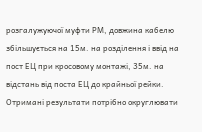розгалужуючої муфти РМ, довжина кабелю збільшується на 15м. на розділення і ввід на пост ЕЦ при кросовому монтажі, 35м. на відстань від поста ЕЦ до крайньої рейки.
Отримані результати потрібно округлювати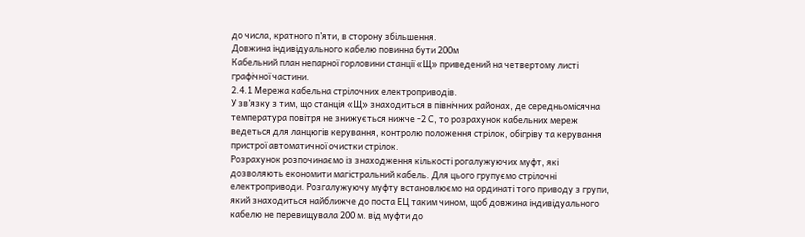до числа, кратного п’яти, в сторону збільшення.
Довжина індивідуального кабелю повинна бути 200м
Кабельний план непарної горловини станції «Щ» приведений на четвертому листі графічної частини.
2.4.1 Мережа кабельна стрілочних електроприводів.
У зв’язку з тим, що станція «Щ» знаходиться в північних районах, де середньомісячна температура повітря не знижується нижче -2 С, то розрахунок кабельних мереж ведеться для ланцюгів керування, контролю положення стрілок, обігріву та керування пристрої автоматичної очистки стрілок.
Розрахунок розпочинаємо із знаходження кількості рогалужуючих муфт, які дозволяють економити магістральний кабель. Для цього групуємо стрілочні електроприводи. Розгалужуючу муфту встановлюємо на ординаті того приводу з групи, який знаходиться найближче до поста ЕЦ таким чином, щоб довжина індивідуального кабелю не перевищувала 200 м. від муфти до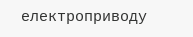електроприводу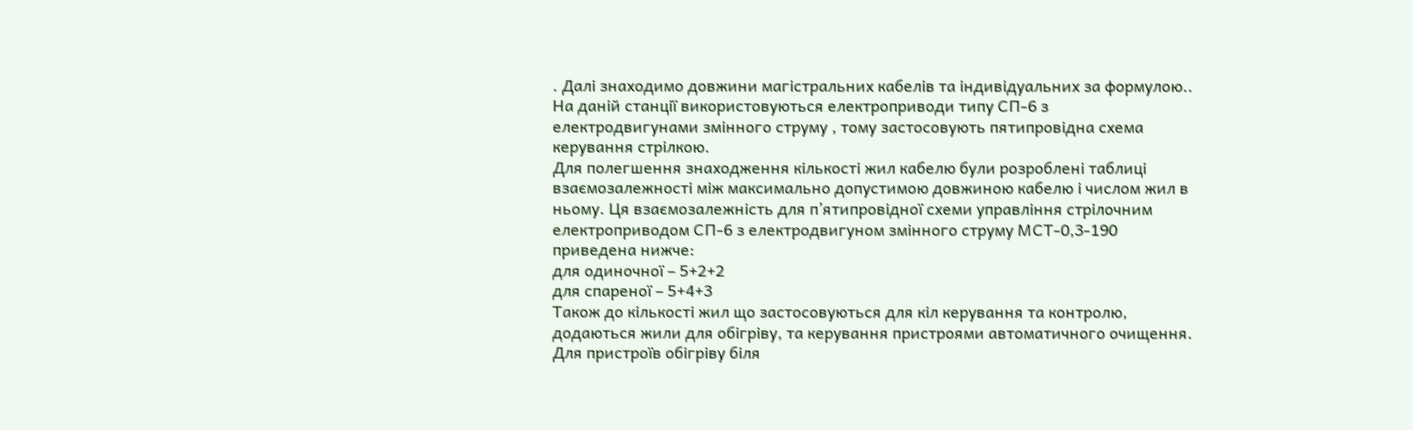. Далі знахoдимо довжини магістральних кабелів та індивідуальних за формулою..
На даній станції використовуються електроприводи типу СП-6 з електродвигунами змінного струму , тому застосовують пятипровідна схема керування стрілкою.
Для полегшення знаходження кількості жил кабелю були розроблені таблиці взаємозалежності між максимально допустимою довжиною кабелю і числом жил в ньому. Ця взаємозалежність для п’ятипровідної схеми управління стрілочним електроприводом СП-6 з електродвигуном змінного струму МСТ-0,3-190 приведена нижче:
для одиночної – 5+2+2
для спареної – 5+4+3
Також до кількості жил що застосовуються для кіл керування та контролю, додаються жили для обігріву, та керування пристроями автоматичного очищення. Для пристроїв обігріву біля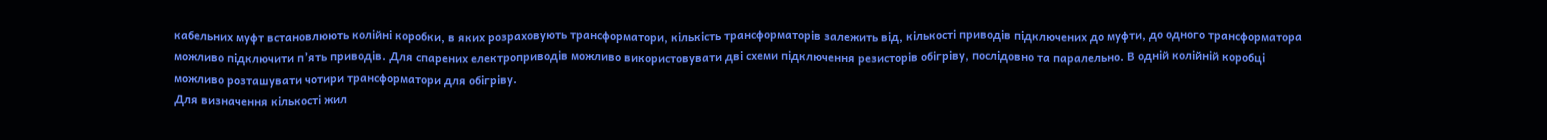кабельних муфт встановлюють колійні коробки, в яких розраховують трансформатори, кількість трансформаторів залежить від, кількості приводів підключених до муфти, до одного трансформатора можливо підключити п’ять приводів. Для спарених електроприводів можливо використовувати дві схеми підключення резисторів обігріву, послідовно та паралельно. В одній колійній коробці можливо розташувати чотири трансформатори для обігріву.
Для визначення кількості жил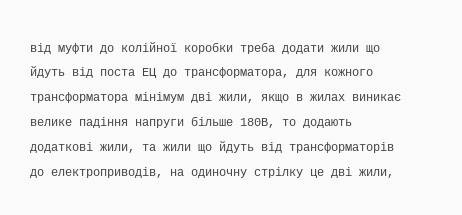від муфти до колійної коробки треба додати жили що йдуть від поста ЕЦ до трансформатора, для кожного трансформатора мінімум дві жили, якщо в жилах виникає велике падіння напруги більше 180В, то додають додаткові жили, та жили що йдуть від трансформаторів до електроприводів, на одиночну стрілку це дві жили,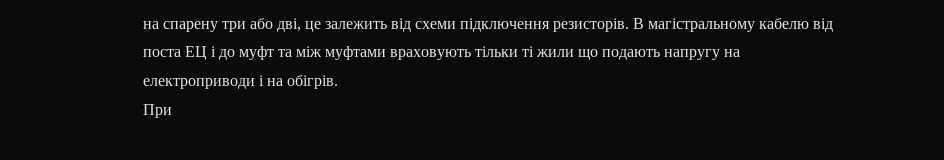на спарену три або дві, це залежить від схеми підключення резисторів. В магістральному кабелю від поста ЕЦ і до муфт та між муфтами враховують тільки ті жили що подають напругу на електроприводи і на обігрів.
При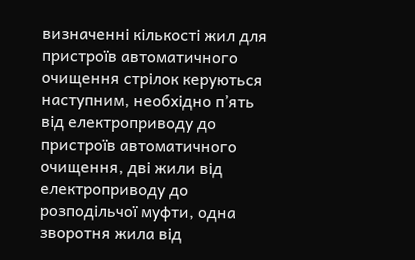визначенні кількості жил для пристроїв автоматичного очищення стрілок керуються наступним, необхідно п’ять від електроприводу до пристроїв автоматичного очищення, дві жили від електроприводу до розподільчої муфти, одна зворотня жила від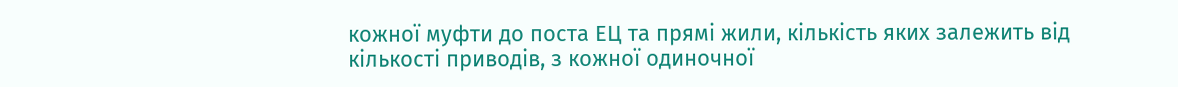кожної муфти до поста ЕЦ та прямі жили, кількість яких залежить від кількості приводів, з кожної одиночної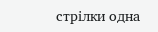стрілки одна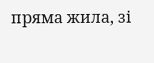пряма жила, зі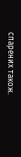спарених також.